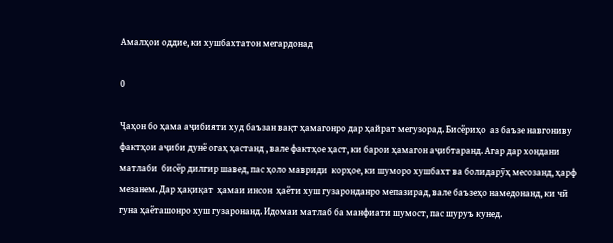Амалҳои оддие, ки хушбахтатон мегардонад

0

Ҷаҳон бо ҳама аҷибияти худ баъзан вақт ҳамагонро дар ҳайрат мегузорад. Бисёриҳо  аз баъзе навгониву фактҳои аҷиби дунё огаҳ ҳастанд , вале фактҳое ҳаст, ки барои ҳамагон аҷибтаранд. Агар дар хондани матлаби  бисёр дилгир шавед, пас ҳоло мавриди  корҳое, ки шуморо хушбахт ва болидарӯҳ месозанд, ҳарф мезанем. Дар ҳақиқат  ҳамаи инсон  ҳаёти хуш гузаронданро мепазирад, вале баъзеҳо намедонанд, ки чӣ гуна ҳаёташонро хуш гузаронанд. Идомаи матлаб ба манфиати шумост, пас шуруъ кунед.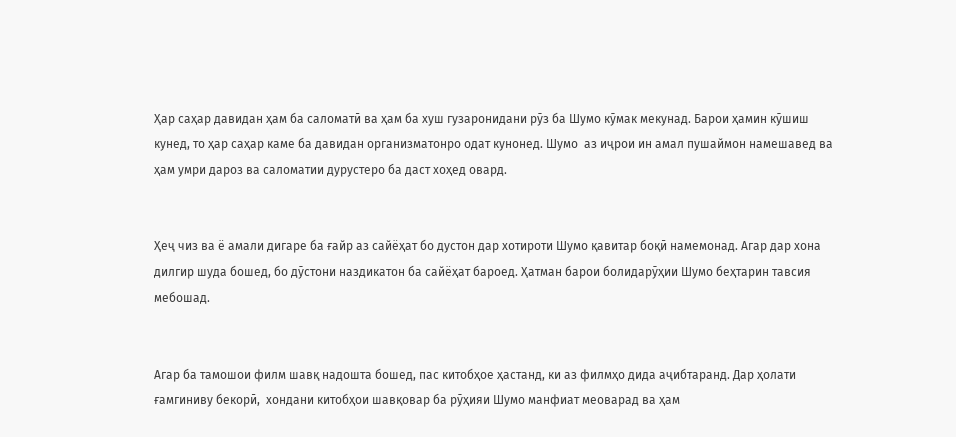Ҳар саҳар давидан ҳам ба саломатӣ ва ҳам ба хуш гузаронидани рӯз ба Шумо кӯмак мекунад. Барои ҳамин кӯшиш кунед, то ҳар саҳар каме ба давидан организматонро одат кунонед. Шумо  аз иҷрои ин амал пушаймон намешавед ва ҳам умри дароз ва саломатии дурустеро ба даст хоҳед овард.


Ҳеҷ чиз ва ё амали дигаре ба ғайр аз сайёҳат бо дустон дар хотироти Шумо қавитар боқӣ намемонад. Агар дар хона дилгир шуда бошед, бо дӯстони наздикатон ба сайёҳат бароед. Ҳатман барои болидарӯҳии Шумо беҳтарин тавсия мебошад.


Агар ба тамошои филм шавқ надошта бошед, пас китобҳое ҳастанд, ки аз филмҳо дида аҷибтаранд. Дар ҳолати ғамгиниву бекорӣ,  хондани китобҳои шавқовар ба рӯҳияи Шумо манфиат меоварад ва ҳам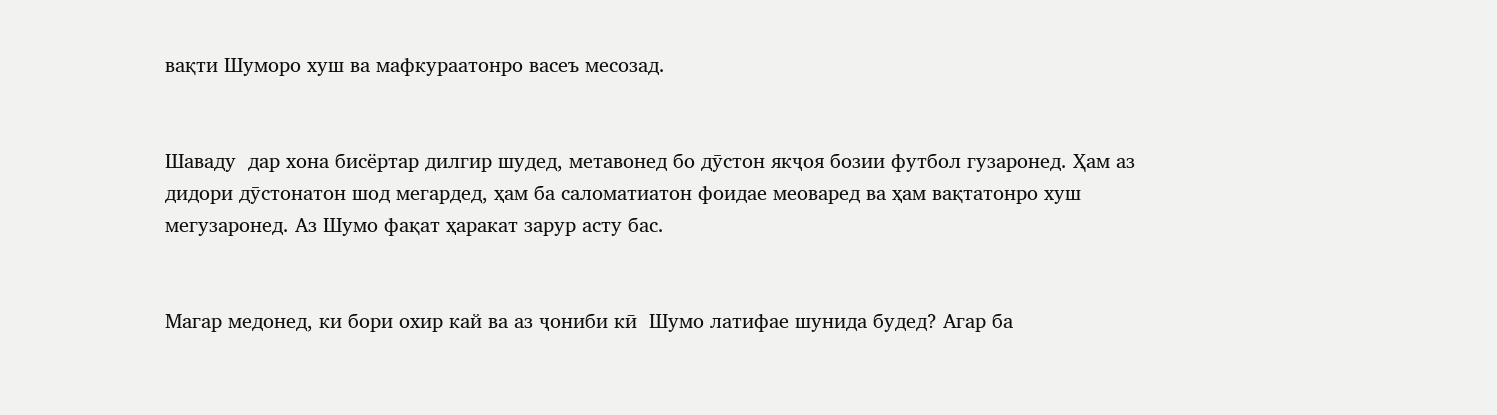вақти Шуморо хуш ва мафкураатонро васеъ месозад.


Шаваду  дар хона бисёртар дилгир шудед, метавонед бо дӯстон якҷоя бозии футбол гузаронед. Ҳам аз дидори дӯстонатон шод мегардед, ҳам ба саломатиатон фоидае меоваред ва ҳам вақтатонро хуш мегузаронед. Аз Шумо фақат ҳаракат зарур асту бас.


Магар медонед, ки бори охир кай ва аз ҷониби кӣ  Шумо латифае шунида будед? Агар ба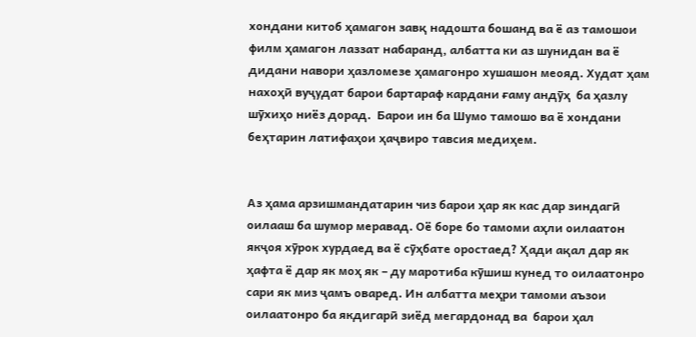хондани китоб ҳамагон завқ надошта бошанд ва ё аз тамошои филм ҳамагон лаззат набаранд, албатта ки аз шунидан ва ё дидани навори ҳазломезе ҳамагонро хушашон меояд. Худат ҳам нахоҳӣ вуҷудат барои бартараф кардани ғаму андӯҳ  ба ҳазлу шӯхиҳо ниёз дорад.  Барои ин ба Шумо тамошо ва ё хондани беҳтарин латифаҳои ҳаҷвиро тавсия медиҳем.


Аз ҳама арзишмандатарин чиз барои ҳар як кас дар зиндагӣ оилааш ба шумор меравад. Оё боре бо тамоми аҳли оилаатон якҷоя хӯрок хурдаед ва ё сӯҳбате оростаед? Ҳади ақал дар як ҳафта ё дар як моҳ як – ду маротиба кӯшиш кунед то оилаатонро сари як миз ҷамъ оваред. Ин албатта меҳри тамоми аъзои оилаатонро ба якдигарӣ зиёд мегардонад ва  барои ҳал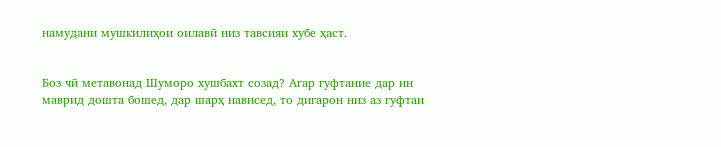намудани мушкилиҳои оилавӣ низ тавсияи хубе ҳаст.


Боз чӣ метавонад Шуморо хушбахт созад? Агар гуфтание дар ин маврид дошта бошед, дар шарҳ нависед, то дигарон низ аз гуфтаи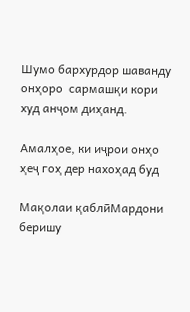Шумо бархурдор шаванду онҳоро  сармашқи кори худ анҷом диҳанд.

Амалҳое, ки иҷрои онҳо ҳеҷ гоҳ дер нахоҳад буд

Мақолаи қаблӣМардони беришу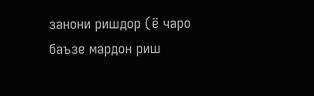занони ришдор (ё чаро баъзе мардон риш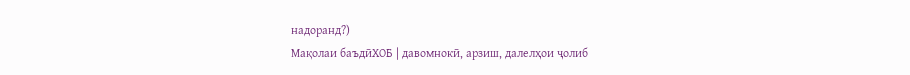надоранд?)
Мақолаи баъдӣХОБ | давомнокӣ, арзиш, далелҳои ҷолиб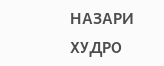НАЗАРИ ХУДРО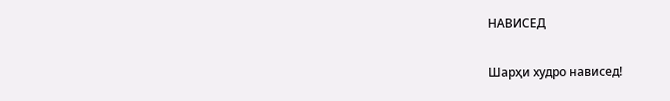НАВИСЕД

Шарҳи худро нависед!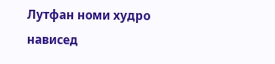Лутфан номи худро нависед